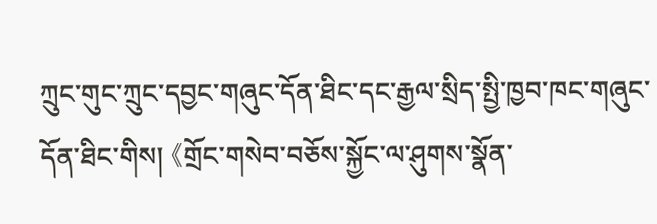ཀྲུང་གུང་ཀྲུང་དབྱང་གཞུང་དོན་ཐིང་དང་རྒྱལ་སྲིད་སྤྱི་ཁྱབ་ཁང་གཞུང་དོན་ཐིང་གིས། 《གྲོང་གསེབ་བཅོས་སྐྱོང་ལ་ཤུགས་སྣོན་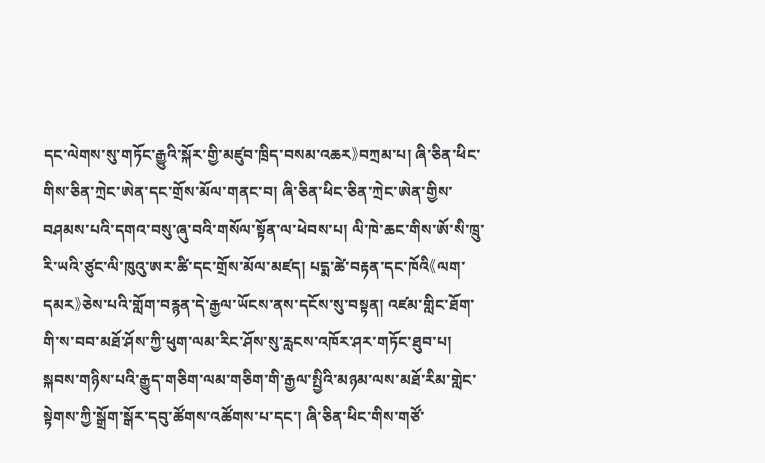དང་ལེགས་སུ་གཏོང་རྒྱུའི་སྐོར་གྱི་མཛུབ་ཁྲིད་བསམ་འཆར》བཀྲམ་པ། ཞི་ཅིན་ཕིང་གིས་ཅིན་ཀྲེང་ཨེན་དང་གྲོས་མོལ་གནང་བ། ཞི་ཅིན་ཕིང་ཅིན་ཀྲེང་ཨེན་གྱིས་བཤམས་པའི་དགའ་བསུ་ཞུ་བའི་གསོལ་སྟོན་ལ་ཕེབས་པ། ལི་ཁེ་ཆང་གིས་ཨོ་སི་ཁྲུ་རི་ཡའི་ཙུང་ལི་ཁུའུ་ཨར་ཚི་དང་གྲོས་མོལ་མཛད། པདྨ་ཚེ་བརྟན་དང་ཁོའི《ལག་དམར》ཅེས་པའི་གློག་བརྙན་དེ་རྒྱལ་ཡོངས་ནས་དངོས་སུ་བསྟན། འཛམ་གླིང་ཐོག་གི་ས་བབ་མཐོ་ཤོས་ཀྱི་ཕུག་ལམ་རིང་ཤོས་སུ་རླངས་འཁོར་ཤར་གཏོང་ཐུབ་པ། སྐབས་གཉིས་པའི་རྒྱུད་གཅིག་ལམ་གཅིག་གི་རྒྱལ་སྤྱིའི་མཉམ་ལས་མཐོ་རིམ་གླེང་སྟེགས་ཀྱི་སྒྲོག་སྒོར་དབུ་ཚོགས་འཚོགས་པ་དང་། ཞི་ཅིན་ཕིང་གིས་གཙོ་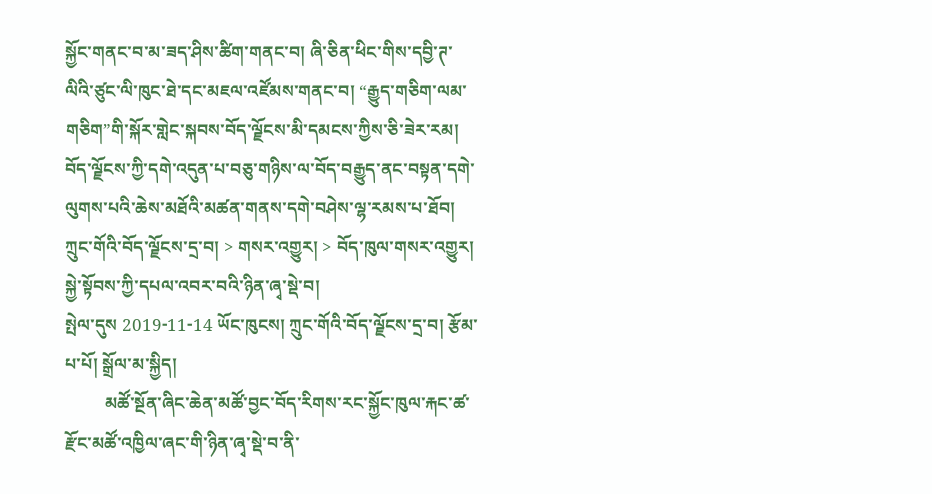སྐྱོང་གནང་བ་མ་ཟད་ཤིས་ཚིག་གནང་བ། ཞི་ཅིན་ཕིང་གིས་དབྱི་ཊ་ལིའི་ཙུང་ལི་ཁུང་ཐེ་དང་མཇལ་འཛོམས་གནང་བ། “རྒྱུད་གཅིག་ལམ་གཅིག”གི་སྐོར་གླེང་སྐབས་བོད་ལྗོངས་མི་དམངས་ཀྱིས་ཅི་ཟེར་རམ། བོད་ལྗོངས་ཀྱི་དགེ་འདུན་པ་བཅུ་གཉིས་ལ་བོད་བརྒྱུད་ནང་བསྟན་དགེ་ལུགས་པའི་ཆེས་མཐོའི་མཚན་གནས་དགེ་བཤེས་ལྷ་རམས་པ་ཐོབ།
ཀྲུང་གོའི་བོད་ལྗོངས་དྲ་བ། > གསར་འགྱུར། > བོད་ཁུལ་གསར་འགྱུར།
སྐྱེ་སྟོབས་ཀྱི་དཔལ་འབར་བའི་ཉིན་ཞྭ་སྡེ་བ།
སྤེལ་དུས 2019-11-14 ཡོང་ཁུངས། ཀྲུང་གོའི་བོད་ལྗོངས་དྲ་བ། རྩོམ་པ་པོ། སྒྲོལ་མ་སྐྱིད།
         མཚོ་སྔོན་ཞིང་ཆེན་མཚོ་བྱང་བོད་རིགས་རང་སྐྱོང་ཁུལ་རྐང་ཚ་རྫོང་མཚོ་འཁྱིལ་ཞང་གི་ཉིན་ཞྭ་སྡེ་བ་ནི་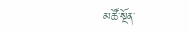མཚོ་སྔོན་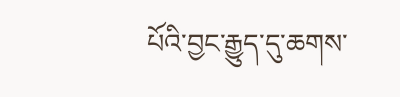པོའི་བྱང་རྒྱུད་དུ་ཆགས་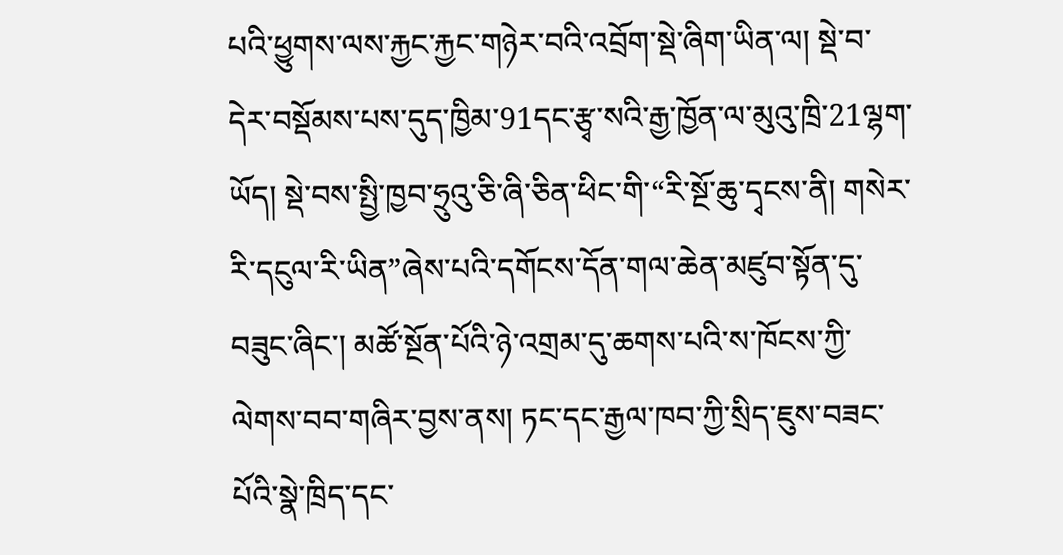པའི་ཕྱུགས་ལས་རྐྱང་རྐྱང་གཉེར་བའི་འབྲོག་སྡེ་ཞིག་ཡིན་ལ། སྡེ་བ་དེར་བསྡོམས་པས་དུད་ཁྱིམ་91དང་རྩྭ་སའི་རྒྱ་ཁྱོན་ལ་མུའུ་ཁྲི་21ལྷག་ཡོད། སྡེ་བས་སྤྱི་ཁྱབ་ཧྲུའུ་ཅི་ཞི་ཅིན་ཕིང་གི་“རི་སྔོ་ཆུ་དྭངས་ནི། གསེར་རི་དངུལ་རི་ཡིན”ཞེས་པའི་དགོངས་དོན་གལ་ཆེན་མཛུབ་སྟོན་དུ་བཟུང་ཞིང་། མཚོ་སྔོན་པོའི་ཉེ་འགྲམ་དུ་ཆགས་པའི་ས་ཁོངས་ཀྱི་ལེགས་བབ་གཞིར་བྱས་ནས། ཏང་དང་རྒྱལ་ཁབ་ཀྱི་སྲིད་ཇུས་བཟང་པོའི་སྣེ་ཁྲིད་དང་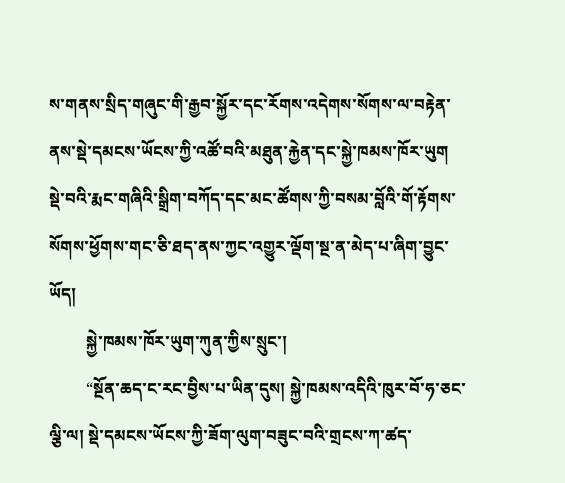ས་གནས་སྲིད་གཞུང་གི་རྒྱབ་སྐྱོར་དང་རོགས་འདེགས་སོགས་ལ་བརྟེན་ནས་སྡེ་དམངས་ཡོངས་ཀྱི་འཚོ་བའི་མཐུན་རྐྱེན་དང་སྐྱེ་ཁམས་ཁོར་ཡུག སྡེ་བའི་རྨང་གཞིའི་སྒྲིག་བཀོད་དང་མང་ཚོགས་ཀྱི་བསམ་བློའི་གོ་རྟོགས་སོགས་ཕྱོགས་གང་ཅི་ཐད་ནས་ཀྱང་འགྱུར་ལྡོག་སྔ་ན་མེད་པ་ཞིག་བྱུང་ཡོད།
         སྐྱེ་ཁམས་ཁོར་ཡུག་ཀུན་ཀྱིས་སྲུང་།
         “སྔོན་ཆད་ང་རང་བྱིས་པ་ཡིན་དུས། སྐྱེ་ཁམས་འདིའི་ཁུར་བོ་ཧ་ཅང་ལྕི་ལ། སྡེ་དམངས་ཡོངས་ཀྱི་ཟོག་ལུག་བཟུང་བའི་གྲངས་ཀ་ཚད་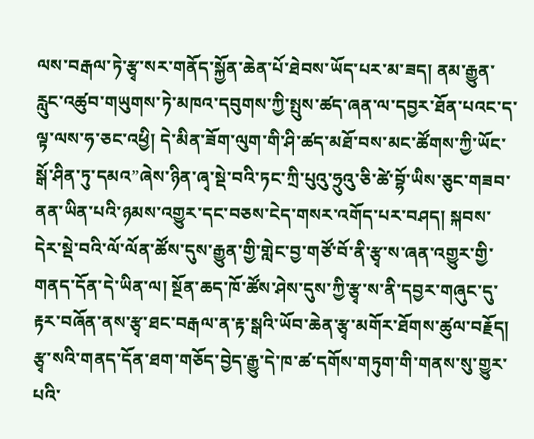ལས་བརྒལ་ཏེ་རྩྭ་སར་གནོད་སྐྱོན་ཆེན་པོ་ཐེབས་ཡོད་པར་མ་ཟད། ནམ་རྒྱུན་རླུང་འཚུབ་གཡུགས་ཏེ་མཁའ་དབུགས་ཀྱི་སྤུས་ཚད་ཞན་ལ་དབྱར་ཐོན་པའང་ད་ལྟ་ལས་ཧ་ཅང་འཕྱི། དེ་མིན་ཟོག་ལུག་གི་ཤི་ཚད་མཐོ་བས་མང་ཚོགས་ཀྱི་ཡོང་སྒོ་ཤིན་ཏུ་དམའ”ཞེས་ཉིན་ཞྭ་སྡེ་བའི་ཏང་ཀྲི་པུའུ་ཧྲུའུ་ཅི་ཚེ་བྷོ་ཡིས་ཅུང་གཟབ་ནན་ཡིན་པའི་ཉམས་འགྱུར་དང་བཅས་ངེད་གསར་འགོད་པར་བཤད། སྐབས་དེར་སྡེ་བའི་ལོ་ལོན་ཚོས་དུས་རྒྱུན་གྱི་གླེང་བྱ་གཙོ་བོ་ནི་རྩྭ་ས་ཞན་འགྱུར་གྱི་གནད་དོན་དེ་ཡིན་ལ། སྔོན་ཆད་ཁོ་ཚོས་ཤེས་དུས་ཀྱི་རྩྭ་ས་ནི་དབྱར་གཞུང་དུ་རྟར་བཞོན་ནས་རྩྭ་ཐང་བརྒལ་ན་རྟ་སྒའི་ཡོབ་ཆེན་རྩྭ་མགོར་ཐོགས་ཚུལ་བརྗོད། རྩྭ་སའི་གནད་དོན་ཐག་གཅོད་བྱེད་རྒྱུ་དེ་ཁ་ཚ་དགོས་གཏུག་གི་གནས་སུ་གྱུར་པའི་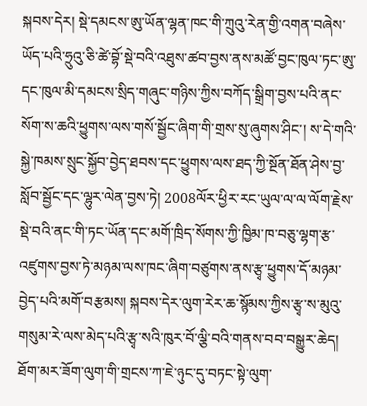སྐབས་དེར། སྡེ་དམངས་ཨུ་ཡོན་ལྷན་ཁང་གི་ཀྲུའུ་རེན་གྱི་འགན་བཞེས་ཡོད་པའི་ཧྲུའུ་ཅི་ཚེ་བྷོ་སྡེ་བའི་འཐུས་ཚབ་བྱས་ནས་མཚོ་བྱང་ཁུལ་ཏང་ཨུ་དང་ཁུལ་མི་དམངས་སྲིད་གཞུང་གཉིས་ཀྱིས་བཀོད་སྒྲིག་བྱས་པའི་ནང་སོག་ས་ཆའི་ཕྱུགས་ལས་གསོ་སྦྱོང་ཞིག་གི་གྲས་སུ་ཞུགས་ཤིང་། ས་དེ་གའི་སྐྱེ་ཁམས་སྲུང་སྐྱོབ་བྱེད་ཐབས་དང་ཕྱུགས་ལས་ཐད་ཀྱི་སྔོན་ཐོན་ཤེས་བྱ་སློབ་སྦྱོང་དང་ལྷུར་ལེན་བྱས་ཏེ། 2008ལོར་ཕྱིར་རང་ཡུལ་ལ་ལ་ལོག་རྗེས་སྡེ་བའི་ནང་གི་ཏང་ཡོན་དང་མགོ་ཁྲིད་སོགས་ཀྱི་ཁྱིམ་ཁ་བཅུ་ལྷག་རྩ་འཛུགས་བྱས་ཏེ་མཉམ་ལས་ཁང་ཞིག་བཙུགས་ནས་རྩྭ་ཕྱུགས་དོ་མཉམ་བྱེད་པའི་མགོ་བརྩམས། སྐབས་དེར་ལུག་རེར་ཆ་སྙོམས་ཀྱིས་རྩྭ་ས་མུའུ་གསུམ་རེ་ལས་མེད་པའི་རྩྭ་སའི་ཁུར་བོ་ལྕི་བའི་གནས་བབ་བསྒྱུར་ཆེད། ཐོག་མར་ཟོག་ལུག་གི་གྲངས་ཀ་ཇེ་ཉུང་དུ་བཏང་སྟེ་ལུག་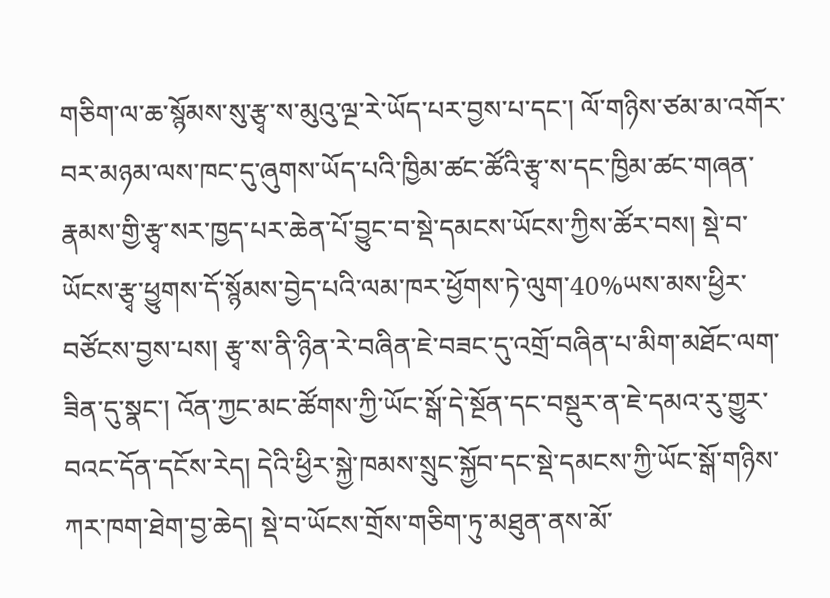གཅིག་ལ་ཆ་སྙོམས་སུ་རྩྭ་ས་མུའུ་ལྔ་རེ་ཡོད་པར་བྱས་པ་དང་། ལོ་གཉིས་ཙམ་མ་འགོར་བར་མཉམ་ལས་ཁང་དུ་ཞུགས་ཡོད་པའི་ཁྱིམ་ཚང་ཚོའི་རྩྭ་ས་དང་ཁྱིམ་ཚང་གཞན་རྣམས་གྱི་རྩྭ་སར་ཁྱད་པར་ཆེན་པོ་བྱུང་བ་སྡེ་དམངས་ཡོངས་ཀྱིས་ཚོར་བས། སྡེ་བ་ཡོངས་རྩྭ་ཕྱུགས་དོ་སྙོམས་བྱེད་པའི་ལམ་ཁར་ཕྱོགས་ཏེ་ལུག་40%ཡས་མས་ཕྱིར་བཙོངས་བྱས་པས། རྩྭ་ས་ནི་ཉིན་རེ་བཞིན་ཇེ་བཟང་དུ་འགྲོ་བཞིན་པ་མིག་མཐོང་ལག་ཟིན་དུ་སྣང་། འོན་ཀྱང་མང་ཚོགས་ཀྱི་ཡོང་སྒོ་དེ་སྔོན་དང་བསྡུར་ན་ཇེ་དམའ་རུ་གྱུར་བའང་དོན་དངོས་རེད། དེའི་ཕྱིར་སྐྱེ་ཁམས་སྲུང་སྐྱོབ་དང་སྡེ་དམངས་ཀྱི་ཡོང་སྒོ་གཉིས་ཀར་ཁག་ཐེག་བྱ་ཆེད། སྡེ་བ་ཡོངས་གྲོས་གཅིག་ཏུ་མཐུན་ནས་མོ་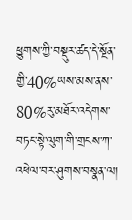ཕྱུགས་ཀྱི་བསྡུར་ཚད་དེ་སྔོན་གྱི་40%ཡས་མས་ནས་80%རུ་མཐོར་འདེགས་བཏང་སྟེ་ལུག་གི་གྲངས་ཀ་འཕེལ་བར་ཤུགས་བསྣན་ལ།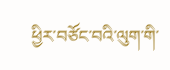ཕྱིར་བཙོང་བའི་ལུག་གི་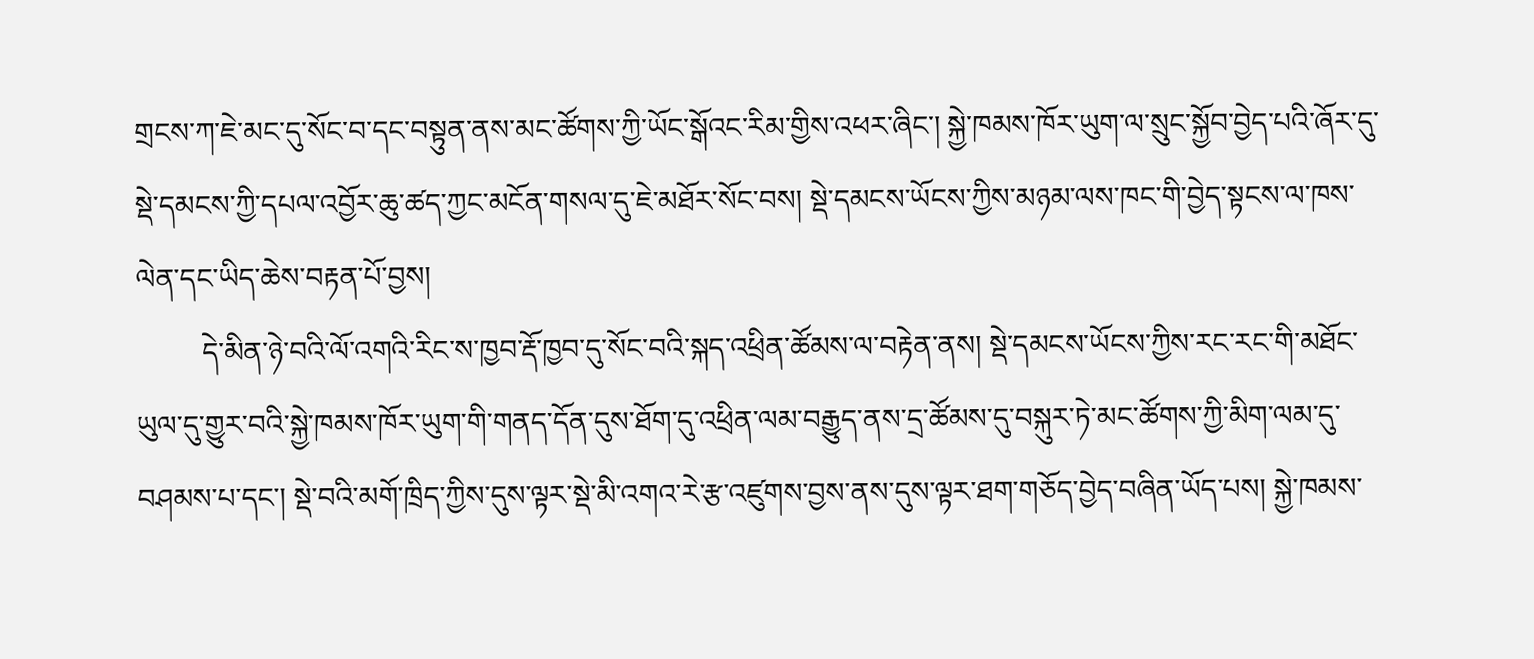གྲངས་ཀ་ཇེ་མང་དུ་སོང་བ་དང་བསྟུན་ནས་མང་ཚོགས་ཀྱི་ཡོང་སྒོའང་རིམ་གྱིས་འཕར་ཞིང་། སྐྱེ་ཁམས་ཁོར་ཡུག་ལ་སྲུང་སྐྱོབ་བྱེད་པའི་ཞོར་དུ་སྡེ་དམངས་ཀྱི་དཔལ་འབྱོར་ཆུ་ཚད་ཀྱང་མངོན་གསལ་དུ་ཇེ་མཐོར་སོང་བས། སྡེ་དམངས་ཡོངས་ཀྱིས་མཉམ་ལས་ཁང་གི་བྱེད་སྟངས་ལ་ཁས་ལེན་དང་ཡིད་ཆེས་བརྟན་པོ་བྱས།
         དེ་མིན་ཉེ་བའི་ལོ་འགའི་རིང་ས་ཁྱབ་རྡོ་ཁྱབ་དུ་སོང་བའི་སྐད་འཕྲིན་ཚོམས་ལ་བརྟེན་ནས། སྡེ་དམངས་ཡོངས་ཀྱིས་རང་རང་གི་མཐོང་ཡུལ་དུ་གྱུར་བའི་སྐྱེ་ཁམས་ཁོར་ཡུག་གི་གནད་དོན་དུས་ཐོག་དུ་འཕྲིན་ལམ་བརྒྱུད་ནས་དྲ་ཚོམས་དུ་བསྐུར་ཏེ་མང་ཚོགས་ཀྱི་མིག་ལམ་དུ་བཤམས་པ་དང་། སྡེ་བའི་མགོ་ཁྲིད་ཀྱིས་དུས་ལྟར་སྡེ་མི་འགའ་རེ་རྩ་འཛུགས་བྱས་ནས་དུས་ལྟར་ཐག་གཅོད་བྱེད་བཞིན་ཡོད་པས། སྐྱེ་ཁམས་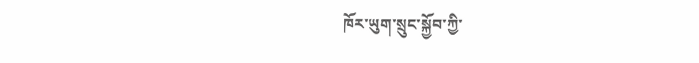ཁོར་ཡུག་སྲུང་སྐྱོབ་ཀྱི་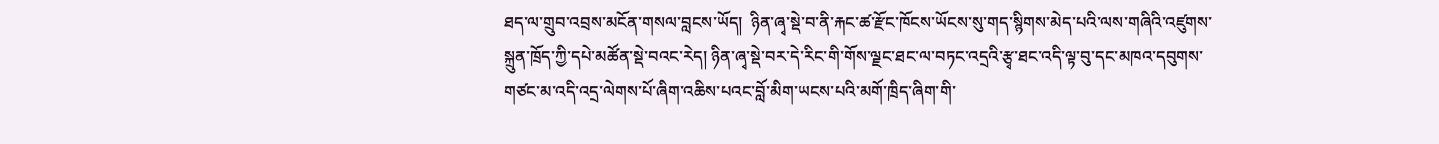ཐད་ལ་གྲུབ་འབྲས་མངོན་གསལ་བླངས་ཡོད།  ཉིན་ཞྭ་སྡེ་བ་ནི་རྐང་ཚ་རྫོང་ཁོངས་ཡོངས་སུ་གད་སྙིགས་མེད་པའི་ལས་གཞིའི་འཛུགས་སྐྲུན་ཁྲོད་ཀྱི་དཔེ་མཚོན་སྡེ་བའང་རེད། ཉིན་ཞྭ་སྡེ་བར་དེ་རིང་གི་གོས་ལྗང་ཐང་ལ་བཏང་འདྲའི་རྩྭ་ཐང་འདི་ལྟ་བུ་དང་མཁའ་དབུགས་གཙང་མ་འདི་འདྲ་ལེགས་པོ་ཞིག་འཆིས་པའང་བློ་མིག་ཡངས་པའི་མགོ་ཁྲིད་ཞིག་གི་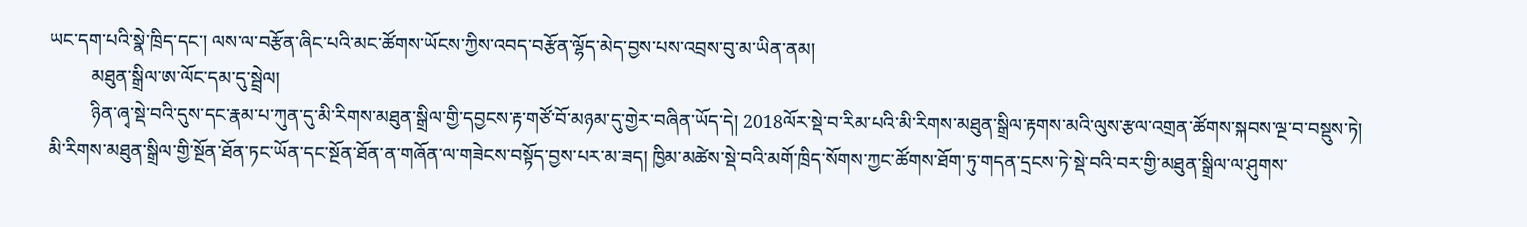ཡང་དག་པའི་སྣེ་ཁྲིད་དང་། ལས་ལ་བརྩོན་ཞིང་པའི་མང་ཚོགས་ཡོངས་ཀྱིས་འབད་བརྩོན་ལྷོད་མེད་བྱས་པས་འབྲས་བུ་མ་ཡིན་ནམ།
         མཐུན་སྒྲིལ་ཨ་ལོང་དམ་དུ་སྦྲེལ།
         ཉིན་ཞྭ་སྡེ་བའི་དུས་དང་རྣམ་པ་ཀུན་དུ་མི་རིགས་མཐུན་སྒྲིལ་གྱི་དབྱངས་རྟ་གཙོ་བོ་མཉམ་དུ་གྱེར་བཞིན་ཡོད་དེ། 2018ལོར་སྡེ་བ་རིམ་པའི་མི་རིགས་མཐུན་སྒྲིལ་རྟགས་མའི་ལུས་རྩལ་འགྲན་ཚོགས་སྐབས་ལྔ་བ་བསྡུས་ཏེ། མི་རིགས་མཐུན་སྒྲིལ་གྱི་སྔོན་ཐོན་ཏང་ཡོན་དང་སྔོན་ཐོན་ན་གཞོན་ལ་གཟེངས་བསྟོད་བྱས་པར་མ་ཟད། ཁྱིམ་མཚེས་སྡེ་བའི་མགོ་ཁྲིད་སོགས་ཀྱང་ཚོགས་ཐོག་ཏུ་གདན་དྲངས་ཏེ་སྡེ་བའི་བར་གྱི་མཐུན་སྒྲིལ་ལ་ཤུགས་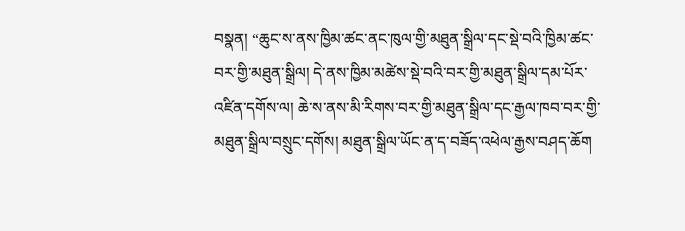བསྣན། “ཆུང་ས་ནས་ཁྱིམ་ཚང་ནང་ཁུལ་གྱི་མཐུན་སྒྲིལ་དང་སྡེ་བའི་ཁྱིམ་ཚང་བར་གྱི་མཐུན་སྒྲིལ། དེ་ནས་ཁྱིམ་མཚེས་སྡེ་བའི་བར་གྱི་མཐུན་སྒྲིལ་དམ་པོར་འཛིན་དགོས་ལ། ཆེ་ས་ནས་མི་རིགས་བར་གྱི་མཐུན་སྒྲིལ་དང་རྒྱལ་ཁབ་བར་གྱི་མཐུན་སྒྲིལ་བསྲུང་དགོས། མཐུན་སྒྲིལ་ཡོང་ན་ད་བཟོད་འཕེལ་རྒྱས་བཤད་ཆོག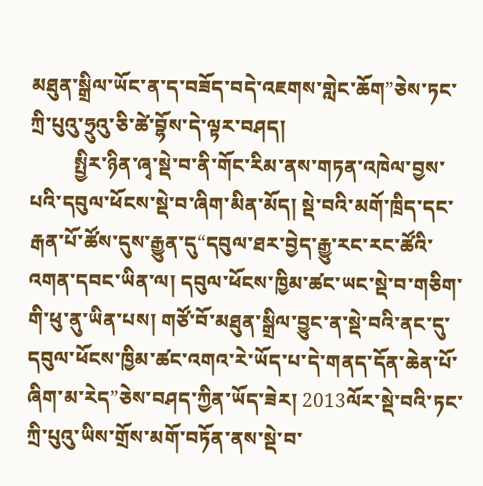མཐུན་སྒྲིལ་ཡོང་ན་ད་བཟོད་བདེ་འཇགས་གླེང་ཆོག”ཅེས་ཏང་ཀྲི་པུའུ་ཧྲུའུ་ཅི་ཚེ་བྷོས་དེ་ལྟར་བཤད།
         སྤྱིར་ཉིན་ཞྭ་སྡེ་བ་ནི་གོང་རིམ་ནས་གཏན་འཁེལ་བྱས་པའི་དབུལ་ཕོངས་སྡེ་བ་ཞིག་མིན་མོད། སྡེ་བའི་མགོ་ཁྲིད་དང་རྒན་པོ་ཚོས་དུས་རྒྱུན་དུ“དབུལ་ཐར་བྱེད་རྒྱུ་རང་རང་ཚོའི་འགན་དབང་ཡིན་ལ། དབུལ་ཕོངས་ཁྱིམ་ཚང་ཡང་སྡེ་བ་གཅིག་གི་ཕུ་ནུ་ཡིན་པས། གཙོ་བོ་མཐུན་སྒྲིལ་བྱུང་ན་སྡེ་བའི་ནང་དུ་དབུལ་ཕོངས་ཁྱིམ་ཚང་འགའ་རེ་ཡོད་པ་དེ་གནད་དོན་ཆེན་པོ་ཞིག་མ་རེད”ཅེས་བཤད་ཀྱིན་ཡོད་ཟེར། 2013ལོར་སྡེ་བའི་ཏང་ཀྲི་པུའུ་ཡིས་གྲོས་མགོ་བཏོན་ནས་སྡེ་བ་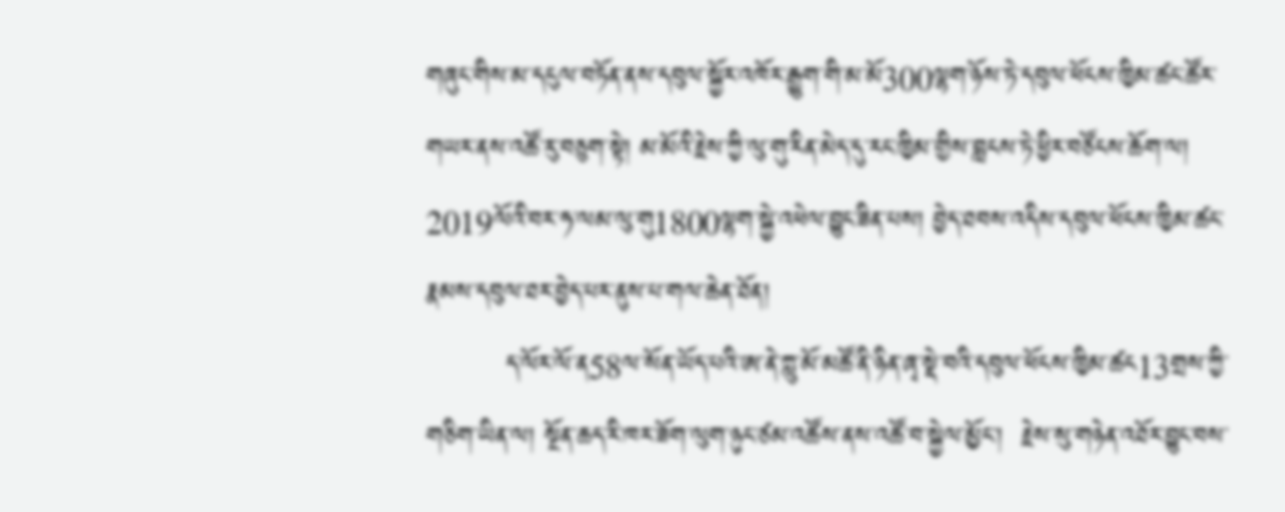གཞུང་གིས་མ་དངུལ་བཏོན་ནས་དབུལ་སྐྱོར་འཁོར་རྒྱུག་གི་མ་མོ300ལྷག་ཉོས་ཏེ་དབུལ་ཕོངས་ཁྱིམ་ཚང་ཚོར་གཡར་ནས་འཚོ་རུ་བཅུག་སྟེ། མ་མོའི་རྗེས་ཀྱི་ལུ་གུ་རིན་མེད་དུ་རང་ཁྱིམ་གྱིས་བླངས་ཏེ་ཕྱིར་བཙོངས་ཆོག་ལ།  2019ལོའི་བར་ཧ་ལམ་ལུ་གུ1800ལྷག་སྐྱེ་འཕེལ་བྱུང་ཟིན་པས། བྱེད་ཐབས་འདིས་དབུལ་ཕོངས་ཁྱིམ་ཚང་རྣམས་དབུལ་ཐར་བྱེད་པར་ནུས་པ་གལ་ཆེན་ཐོན།
         ད་ལོར་ལོ་ན58ལ་སོན་ཡོད་པའི་ཨ་ནེ་ཀླུ་མོ་མཚོ་ནི་ཉིན་ཞྭ་སྡེ་བའི་དབུལ་ཕོངས་ཁྱིམ་ཚང13གྲས་ཀྱི་གཅིག་ཡིན་ལ། སྔོན་ཆད་རི་ཁར་ཟོག་ལུག་ཉུང་ཙམ་འཚོས་ནས་འཚོ་བ་སྐྱེལ་མྱོང་།  རྗེས་སུ་གཉེན་འཐོར་བྱུང་བས་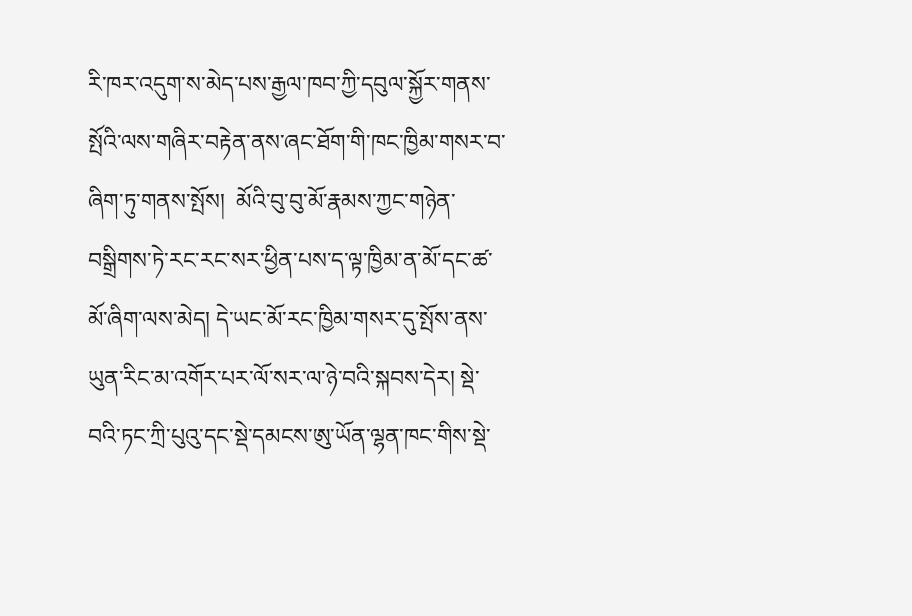རི་ཁར་འདུག་ས་མེད་པས་རྒྱལ་ཁབ་ཀྱི་དབུལ་སྐྱོར་གནས་སྤོའི་ལས་གཞིར་བརྟེན་ནས་ཞང་ཐོག་གི་ཁང་ཁྱིམ་གསར་བ་ཞིག་ཏུ་གནས་སྤོས།  མོའི་བུ་བུ་མོ་རྣམས་ཀྱང་གཉེན་བསྒྲིགས་ཏེ་རང་རང་སར་ཕྱིན་པས་ད་ལྟ་ཁྱིམ་ན་མོ་དང་ཚ་མོ་ཞིག་ལས་མེད། དེ་ཡང་མོ་རང་ཁྱིམ་གསར་དུ་སྤོས་ནས་ཡུན་རིང་མ་འགོར་པར་ལོ་སར་ལ་ཉེ་བའི་སྐབས་དེར། སྡེ་བའི་ཏང་ཀྲི་པུའུ་དང་སྡེ་དམངས་ཨུ་ཡོན་ལྷན་ཁང་གིས་སྡེ་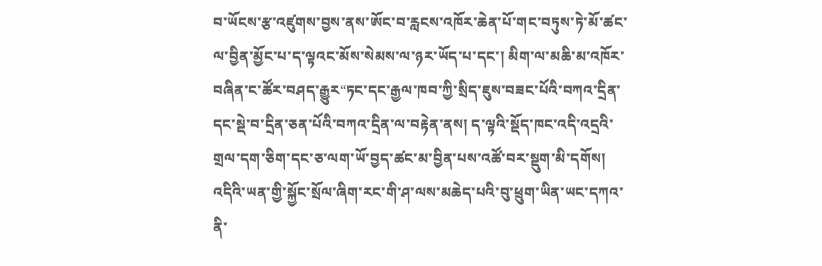བ་ཡོངས་རྩ་འཛུགས་བྱས་ནས་ཨོང་བ་རླངས་འཁོར་ཆེན་པོ་གང་བཏུས་ཏེ་མོ་ཚང་ལ་བྱིན་མྱོང་པ་ད་ལྟའང་མོས་སེམས་ལ་ཉར་ཡོད་པ་དང་། མིག་ལ་མཆི་མ་འཁོར་བཞིན་ང་ཚོར་བཤད་རྒྱུར“ཏང་དང་རྒྱལ་ཁབ་ཀྱི་སྲིད་ཇུས་བཟང་པོའི་བཀའ་དྲིན་དང་སྡེ་བ་དྲིན་ཅན་པོའི་བཀའ་དྲིན་ལ་བརྟེན་ནས། ད་ལྟའི་སྡོད་ཁང་འདི་འདྲའི་གྲལ་དག་ཅིག་དང་ཅ་ལག་ཡོ་བྱད་ཚང་མ་བྱིན་པས་འཚོ་བར་སྡུག་མི་དགོས། འདིའི་ཡན་གྱི་སྐྱོང་སྲོལ་ཞིག་རང་གི་ཤ་ལས་མཆེད་པའི་བུ་ཕྲུག་ཡིན་ཡང་དཀའ་ནི་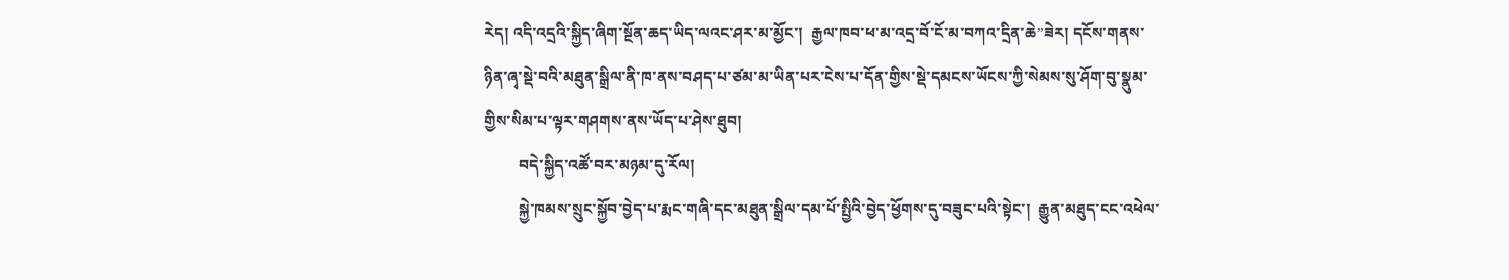རེད། འདི་འདྲའི་སྐྱིད་ཞིག་སྔོན་ཆད་ཡིད་ལའང་ཤར་མ་མྱོང་།  རྒྱལ་ཁབ་ཕ་མ་འདྲ་བོ་ངོ་མ་བཀའ་དྲིན་ཆེ”ཟེར། དངོས་གནས་ཉིན་ཞྭ་སྡེ་བའི་མཐུན་སྒྲིལ་ནི་ཁ་ནས་བཤད་པ་ཙམ་མ་ཡིན་པར་ངེས་པ་དོན་གྱིས་སྡེ་དམངས་ཡོངས་ཀྱི་སེམས་སུ་ཤོག་བུ་སྣུམ་གྱིས་སིམ་པ་ལྟར་གཤགས་ནས་ཡོད་པ་ཤེས་ཐུབ།
         བདེ་སྐྱིད་འཚོ་བར་མཉམ་དུ་རོལ།
         སྐྱེ་ཁམས་སྲུང་སྐྱོབ་བྱེད་པ་རྨང་གཞི་དང་མཐུན་སྒྲིལ་དམ་པོ་སྤྱིའི་བྱེད་ཕྱོགས་དུ་བཟུང་པའི་སྟེང་།  རྒྱུན་མཐུད་ངང་འཕེལ་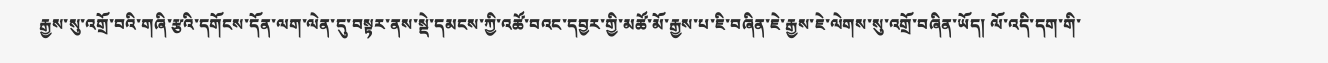རྒྱས་སུ་འགྲོ་བའི་གཞི་རྩའི་དགོངས་དོན་ལག་ལེན་དུ་བསྟར་ནས་སྡེ་དམངས་ཀྱི་འཚོ་བའང་དབྱར་གྱི་མཚོ་མོ་རྒྱས་པ་ཇི་བཞིན་ཇེ་རྒྱས་ཇེ་ལེགས་སུ་འགྲོ་བཞིན་ཡོད། ལོ་འདི་དག་གི་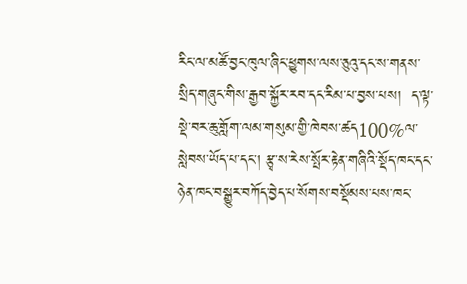རིང་ལ་མཚོ་བྱང་ཁུལ་ཞིང་ཕྱུགས་ལས་ཅུའུ་དང་ས་གནས་སྲིད་གཞུང་གིས་རྒྱབ་སྐྱོར་རབ་དང་རིམ་པ་བྱས་པས།  ད་ལྟ་སྡེ་བར་ཆུ་གློག་ལམ་གསུམ་གྱི་ཁེབས་ཚད100%ལ་སླེབས་ཡོད་པ་དང་། རྩྭ་ས་རེས་སྤོར་རྟེན་གཞིའི་སྡོད་ཁང་དང་ཉེན་ཁང་བསྒྱུར་བཀོད་བྱེད་པ་སོགས་བསྡོམས་པས་ཁང་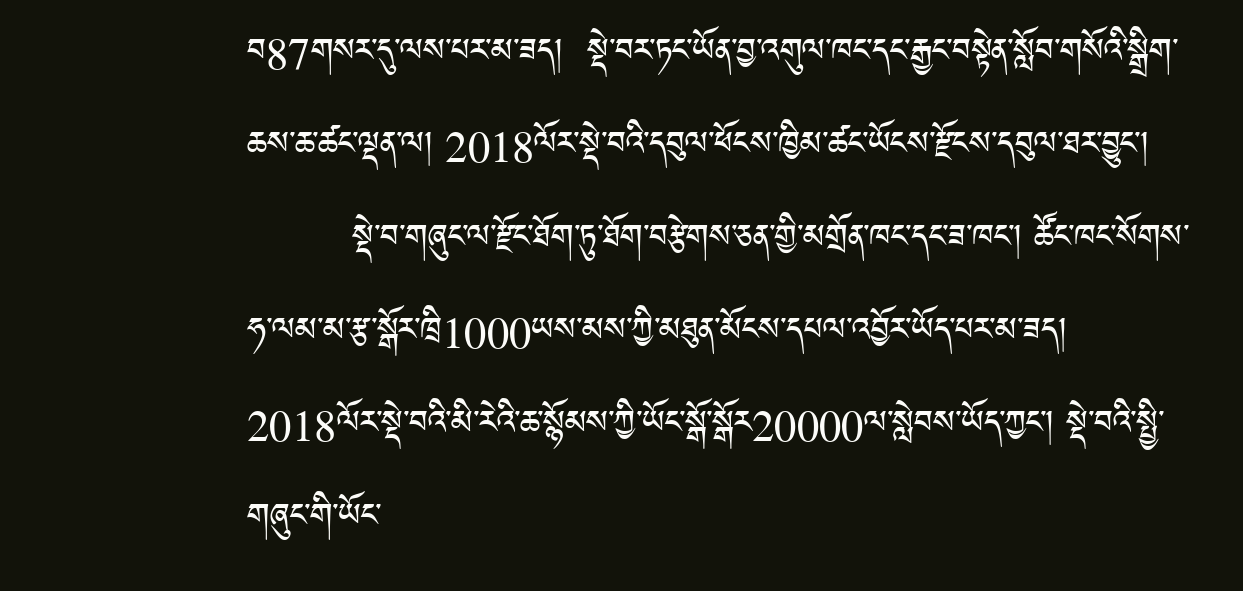བ87གསར་དུ་ལས་པར་མ་ཟད།  སྡེ་བར་ཏང་ཡོན་བྱ་འགུལ་ཁང་དང་རྒྱང་བསྟེན་སློབ་གསོའི་སྒྲིག་ཆས་ཆ་ཚང་ལྡན་ལ། 2018ལོར་སྡེ་བའི་དབུལ་ཕོངས་ཁྱིམ་ཚང་ཡོངས་རྫོངས་དབུལ་ཐར་བྱུང་།
         སྡེ་བ་གཞུང་ལ་རྫོང་ཐོག་ཏུ་ཐོག་བརྩེགས་ཅན་གྱི་མགྲོན་ཁང་དང་ཟ་ཁང་། ཚོང་ཁང་སོགས་ཧ་ལམ་མ་རྩ་སྒོར་ཁྲི1000ཡས་མས་ཀྱི་མཐུན་མོངས་དཔལ་འབྱོར་ཡོད་པར་མ་ཟད། 2018ལོར་སྡེ་བའི་མི་རེའི་ཆ་སྙོམས་ཀྱི་ཡོང་སྒོ་སྒོར20000ལ་སླེབས་ཡོད་ཀྱང་། སྡེ་བའི་སྤྱི་གཞུང་གི་ཡོང་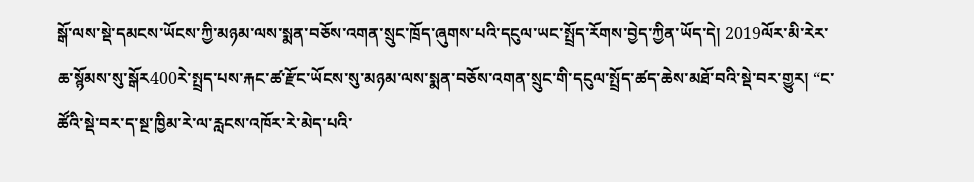སྒོ་ལས་སྡེ་དམངས་ཡོངས་ཀྱི་མཉམ་ལས་སྨན་བཅོས་འགན་སྲུང་ཁྲོད་ཞུགས་པའི་དངུལ་ཡང་སྤྲོད་རོགས་བྱེད་ཀྱིན་ཡོད་དེ། 2019ལོར་མི་རེར་ཆ་སྙོམས་སུ་སྒོར400རེ་སྤྲད་པས་རྐང་ཚ་རྫོང་ཡོངས་སུ་མཉམ་ལས་སྨན་བཅོས་འགན་སྲུང་གི་དངུལ་སྤྲོད་ཚད་ཆེས་མཐོ་བའི་སྡེ་བར་གྱུར། “ང་ཚོའི་སྡེ་བར་ད་སྔ་ཁྱིམ་རེ་ལ་རླངས་འཁོར་རེ་མེད་པའི་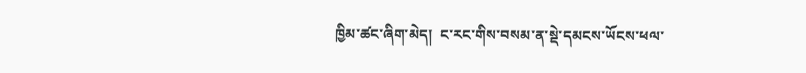ཁྱིམ་ཚང་ཞིག་མེད།  ང་རང་གིས་བསམ་ན་སྡེ་དམངས་ཡོངས་ཕལ་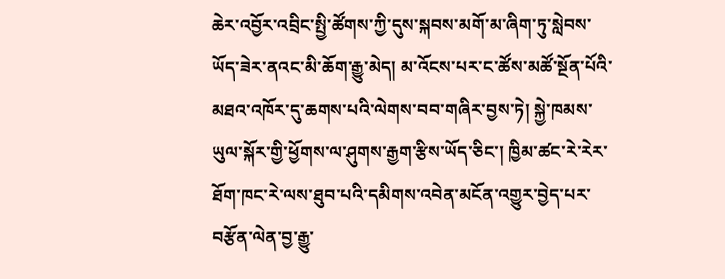ཆེར་འབྱོར་འབྲིང་སྤྱི་ཚོགས་ཀྱི་དུས་སྐབས་མགོ་མ་ཞིག་ཏུ་སླེབས་ཡོད་ཟེར་ནའང་མི་ཆོག་རྒྱུ་མེད། མ་འོངས་པར་ང་ཚོས་མཚོ་སྔོན་པོའི་མཐའ་འཁོར་དུ་ཆགས་པའི་ལེགས་བབ་གཞིར་བྱས་ཏེ། སྐྱེ་ཁམས་ཡུལ་སྐོར་གྱི་ཕྱོགས་ལ་ཤུགས་རྒྱག་རྩིས་ཡོད་ཅིང་། ཁྱིམ་ཚང་རེ་རེར་ཐོག་ཁང་རེ་ལས་ཐུབ་པའི་དམིགས་འབེན་མངོན་འགྱུར་བྱེད་པར་བརྩོན་ལེན་བྱ་རྒྱུ་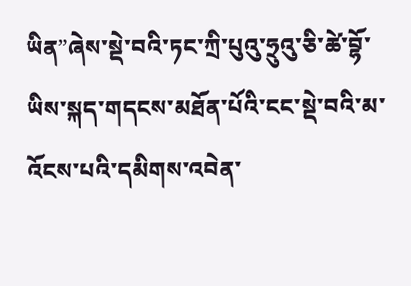ཡིན”ཞེས་སྡེ་བའི་ཏང་ཀྲི་པུའུ་ཧྲུའུ་ཅི་ཚེ་བྷོ་ཡིས་སྐད་གདངས་མཐོན་པོའི་ངང་སྡེ་བའི་མ་འོངས་པའི་དམིགས་འབེན་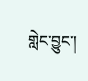གླེང་བྱུང་།